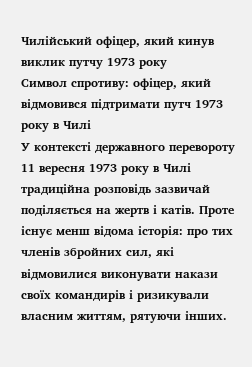Чилійський офіцер, який кинув виклик путчу 1973 року
Символ спротиву: офіцер, який відмовився підтримати путч 1973 року в Чилі
У контексті державного перевороту 11 вересня 1973 року в Чилі традиційна розповідь зазвичай поділяється на жертв і катів. Проте існує менш відома історія: про тих членів збройних сил, які відмовилися виконувати накази своїх командирів і ризикували власним життям, рятуючи інших.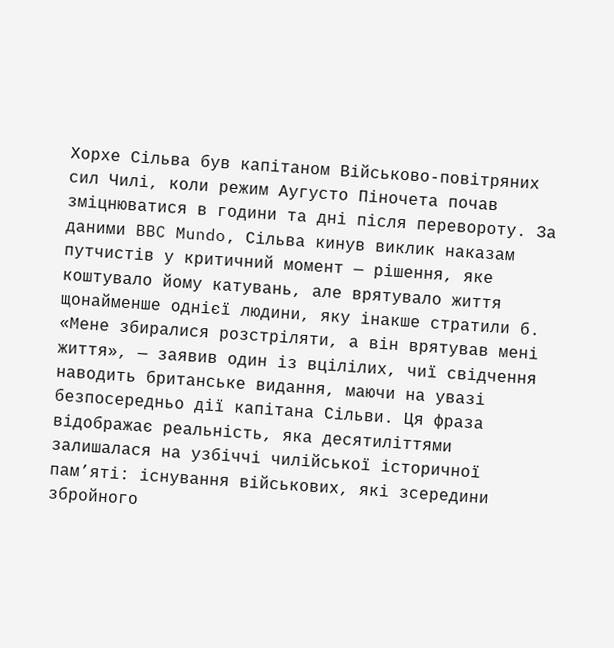Хорхе Сільва був капітаном Військово-повітряних сил Чилі, коли режим Аугусто Піночета почав зміцнюватися в години та дні після перевороту. За даними BBC Mundo, Сільва кинув виклик наказам путчистів у критичний момент — рішення, яке коштувало йому катувань, але врятувало життя щонайменше однієї людини, яку інакше стратили б.
«Мене збиралися розстріляти, а він врятував мені життя», — заявив один із вцілілих, чиї свідчення наводить британське видання, маючи на увазі безпосередньо дії капітана Сільви. Ця фраза відображає реальність, яка десятиліттями залишалася на узбіччі чилійської історичної пам’яті: існування військових, які зсередини збройного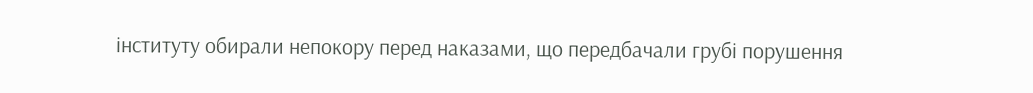інституту обирали непокору перед наказами, що передбачали грубі порушення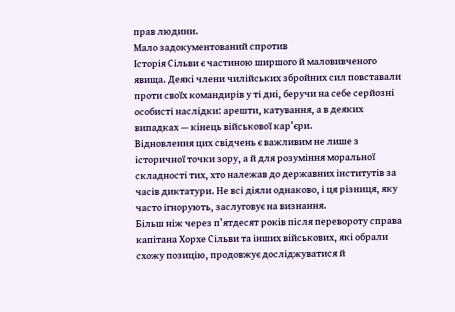прав людини.
Мало задокументований спротив
Історія Сільви є частиною ширшого й маловивченого явища. Деякі члени чилійських збройних сил повставали проти своїх командирів у ті дні, беручи на себе серйозні особисті наслідки: арешти, катування, а в деяких випадках — кінець військової кар’єри.
Відновлення цих свідчень є важливим не лише з історичної точки зору, а й для розуміння моральної складності тих, хто належав до державних інститутів за часів диктатури. Не всі діяли однаково, і ця різниця, яку часто ігнорують, заслуговує на визнання.
Більш ніж через п’ятдесят років після перевороту справа капітана Хорхе Сільви та інших військових, які обрали схожу позицію, продовжує досліджуватися й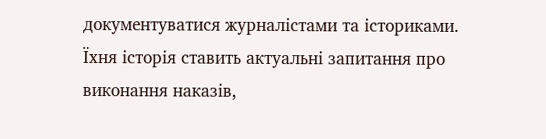документуватися журналістами та істориками. Їхня історія ставить актуальні запитання про виконання наказів,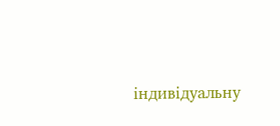індивідуальну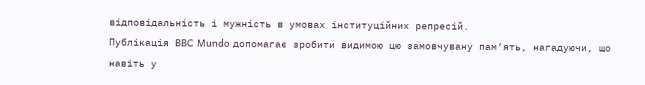відповідальність і мужність в умовах інституційних репресій.
Публікація BBC Mundo допомагає зробити видимою цю замовчувану пам’ять, нагадуючи, що навіть у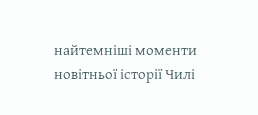найтемніші моменти новітньої історії Чилі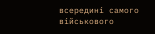всередині самого військового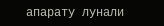апарату лунали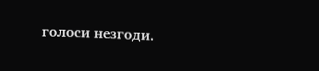голоси незгоди.